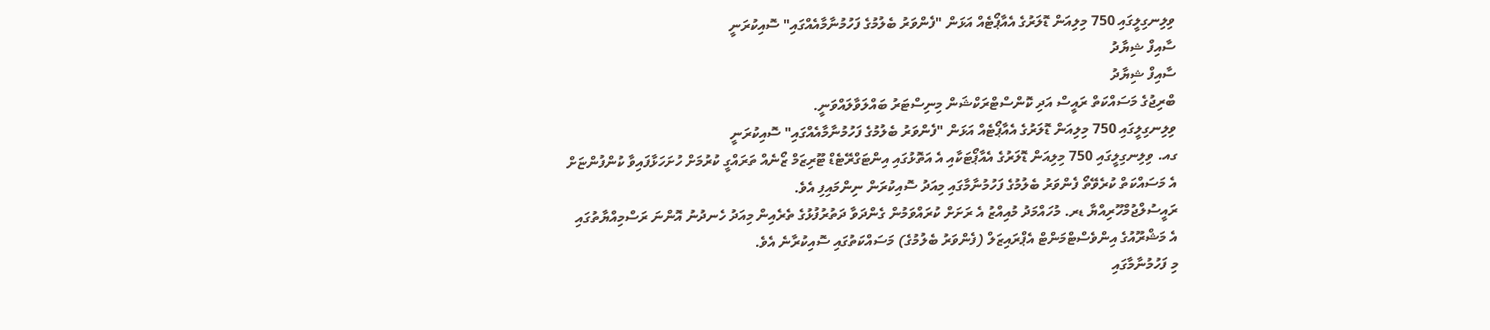ވިލިނގިލީގައި 750 މިލިއަން ޑޮލަރުގެ އެއާޕޯޓެއް އަޅަން "ފެންވަރު ބެލުމުގެ ފަހުމުނާމާއެއްގައި" ސޮއިކުރަނީ
ސާއިފް ޝިޔާދު
ސާއިފް ޝިޔާދު
ބްރިޖުގެ މަސައްކަތް ރައީސް އަދި ކޮންސްޓްރަކްޝަން މިނިސްޓަރު ބައްލަވާލައްވަނީ.
ވިލިނގިލީގައި 750 މިލިއަން ޑޮލަރުގެ އެއާޕޯޓެއް އަޅަން "ފެންވަރު ބެލުމުގެ ފަހުމުނާމާއެއްގައި" ސޮއިކުރަނީ
ގއ. ވިލިނގިލީގައި 750 މިލިއަން ޑޮލަރުގެ އެއާޕޯޓަކާއި އެ އަތޮޅުގައި އިންޓަގްރޭޓެޑް ޓޫރިޒަމް ޒޯނެއް ތަރައްގީ ކުރުމަށް ހުށަހަޅާފައިވާ ކުންފުންޏަށް އެ މަސައްކަތް ކުރެވޭތޯ ފެންވަރު ބެލުމުގެ ފަހުމުނާމާގައި މިއަދު ސޮއިކުރަން ނިންމައިފި އެވެ.
ރައީސުލްޖުމްހޫރިއްޔާ ޑރ. މުހައްމަދު މުއިއްޒު އެ ރަށަށް ކުރައްވަމުން ގެންދަވާ ދަތުރުފުޅުގެ ތެރެއިން މިއަދު ހެނދުނު އޮންނަ ރަސްމިއްޔާތުގައި އެ މަޝްރޫއުގެ އިންވެސްޓްމަންޓް އެޕްރައިޒަލް (ފެންވަރު ބެލުމުގެ) މަސައްކަތުގައި ސޮއިކުރާނެ އެވެ.
މި ފަހުމުނާމާގައި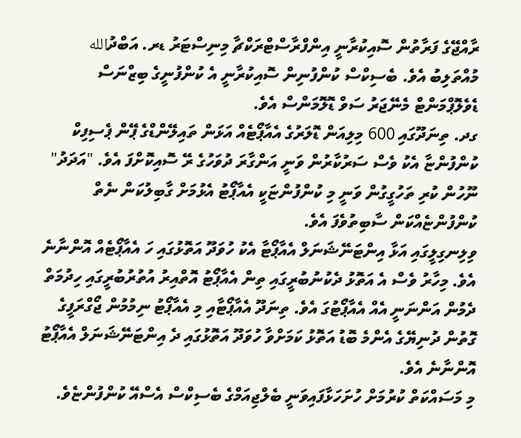ރާއްޖޭގެ ފަރާތުން ސޮއިކުރާނީ އިންފްރާސްޓްރަކްޗާ މިނިސްޓަރު ޑރ. އަބްދުالله މުއްތަލިބު އެވެ. ބެސިކްސް ކުންފުނިން ސޮއިކުރާނީ އެ ކުންފުނީގެ ބިޒްނަސް ޑެވެލޮޕްމަންޓް މެނޭޖަރު ސަވް ޑޮލޮމަންސް އެވެ.
ގދ. ތިނަދޫގައި 600 މިލިއަން ޑޮލަރުގެ އެއާޕޯޓެއް އަޅަން ތައިލޭންޑްގެ ޕޭން ޕެސިފިކް ކުންފުންޏާ އެކު ވެސް ސަރުކާރުން ވަނީ އަންގާރަ ދުވަހުގެ ރޭ ސޮއިކޮށްފަ އެވެ. "އަދަދު" ނޫހުން ކުރި ތަހުގީގުން ވަނީ މި ކުންފުންޏަކީ އެއާޕޯޓު އެޅުމަށް ގާބިލުކަން ނެތް ކުންފުންޏެއްކަން ސާބިތުވެފަ އެވެ.
ވިލިނގިލީގައި އަޅާ އިންޓަނޭޝަނަލް އެއާޕޯޓާ އެކު ހުވަދޫ އަތޮޅުގައި ހަ އެއާޕޯޓެއް އޮންނާނެ އެވެ. މިހާރު ވެސް އެ އަތޮޅު ދެކުނުބުރީގައި ތިން އެއާޕޯޓު އޮތްއިރު އުތުރުބުރީގައި ހިދުމަތް ދެމުން އަންނަނީ އެއް އެއާޕޯޓުގަ އެވެ. ތިނަދޫ އެއާޕޯޓާއި މި އެއާޕޯޓު ނިމުމުން ޖޯގްރަފީގެ ގޮތުން ދުނިޔޭގެ އެންމެ ބޮޑު އަތޮޅު ކަމަށްވާ ހުވަދޫ އަތޮޅުގައި ދެ އިންޓަނޭޝަނަލް އެއާޕޯޓު އޮންނާނެ އެވެ.
މި މަސައްކަތް ކުރުމަށް ހުށަހަޅާފައިވަނީ ބެލްޖިއަމްގެ ބެސިކްސް އެސްއޭ ކުންފުންޏެވެ.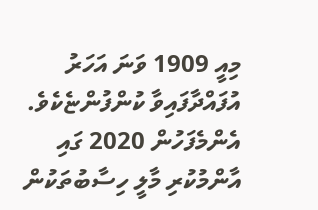މިއީ 1909 ވަނަ އަހަރު އުފައްދާފައިވާ ކުންފުންޏެކެވެ.
އެންމެފަހުން 2020 ގައި އާންމުކުރި މާލީ ހިސާބުތަކުން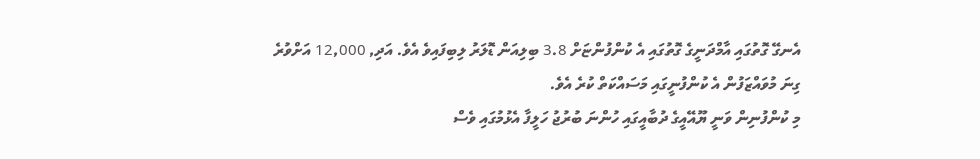އެނގޭ ގޮތުގައި އާމްދަނީގެ ގޮތުގައި އެ ކުންފުންޏަށް 3.8 ބިލިއަން ޑޮލަރު ލިބިފައިވެ އެވެ. އަދި, 12,000 އަށްވުރެ ގިނަ މުވައްޒަފުން އެ ކުންފުނީގައި މަސައްކަތް ކުރެ އެވެ.
މި ކުންފުނިން ވަނީ ޔޫއޭއީގެ ދުބާއީގައި ހުންނަ ބުރުޖު ހަލީފާ އެޅުމުގައި ވެސް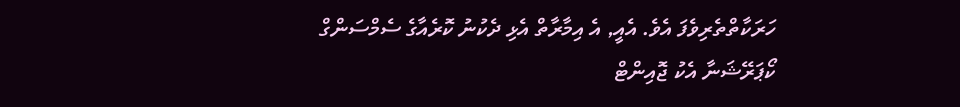ހަރަކާތްތެރިވެފަ އެވެ. އެއީ, އެ އިމާރާތް އެޅި ދެކުނު ކޮރެއާގެ ސެމްސަންގް ކޯޕަރޭޝަނާ އެކު ޖޮއިންޓް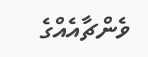ވެންޗާއެއްގެ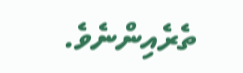ތެރެއިންނެވެ.